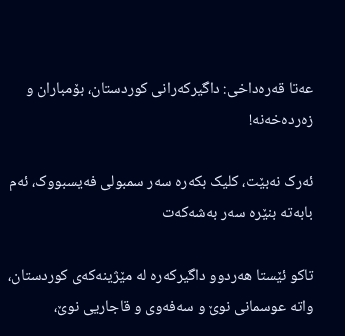عه‌تا قه‌ره‌داخی: داگیركه‌رانی كوردستان، بۆمباران و زه‌رده‌خه‌نه‌!

ئەرک نەبێت، کلیک بکەرە سەر سمبولی فەیسبووک، ئەم بابەتە بنێرە سەر بەشەکەت

تاكو ئێستا هه‌ردوو داگیركه‌ره‌ له‌ مێژینه‌كه‌ى كوردستان، واته‌ عوسمانی نوێ و سه‌فه‌وى و قاجاریى نوێ،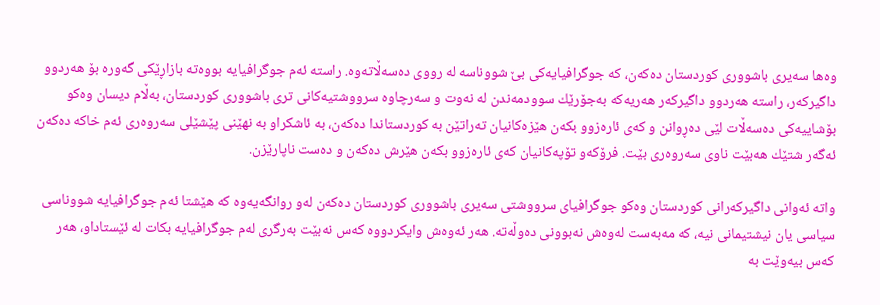وه‌ها سه‌یرى باشوورى كوردستان ده‌كه‌ن، كه‌ جوگرافیایه‌كی بێ شووناسه‌ له‌ رووى ده‌سه‌ڵاته‌وه‌. راسته‌ ئه‌م جوگرافیایه‌ بووه‌ته‌ بازاڕێكی گه‌وره‌ بۆ هه‌ردوو داگیركه‌ر، راسته‌ هه‌ردوو داگیركه‌ر هه‌ریه‌كه‌ به‌جۆرێك سوودمه‌ندن له‌ نه‌وت و سه‌رچاوه‌ سرووشتیه‌كانی ترى باشوورى كوردستان، به‌ڵام دیسان وه‌كو بۆشاییه‌كی ده‌سه‌ڵات لێی ده‌ڕوانن و كه‌ى ئاره‌زوو بكه‌ن هێزه‌كانیان ته‌راتێن به‌ كوردستاندا ده‌كه‌ن، به‌ ئاشكراو به‌ نهێنی پێشێلی سه‌روه‌رى ئه‌م خاكه‌ ده‌كه‌ن ئه‌گه‌ر شتێك هه‌بێت ناوى سه‌روه‌رى بێت. فرۆكه‌و تۆپه‌كانیان كه‌ى ئاره‌زوو بكه‌ن هێرش ده‌كه‌ن و ده‌ست ناپارێزن.

واته‌ ئه‌وانی داگیركه‌رانی كوردستان وه‌كو جوگرافیای سرووشتی سه‌یری باشوورى كوردستان ده‌كه‌ن له‌و روانگه‌یه‌وه‌ كه‌ هێشتا ئه‌م جوگرافیایه‌ شووناسی سیاسی یان نیشتیمانی نیه،‌ كه‌ مه‌به‌ست له‌وه‌ش نه‌بوونی ده‌وڵه‌ته‌. هه‌ر ئه‌وه‌ش وایكردووه‌ كه‌س نه‌بێت به‌رگری له‌م جوگرافیایه‌ بكات له‌ ئێستادا‌و، هه‌ر كه‌س بیه‌وێت به‌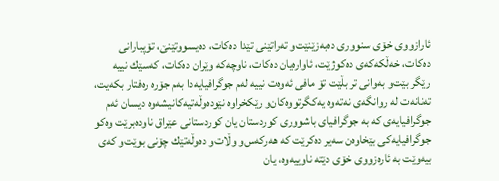ئارازووى خۆی سنووری ده‌به‌زێنێت‌و ته‌راتێنی تێدا ده‌كات، ده‌یسووتێنێ، تۆپبارانی ده‌كات، خه‌ڵكه‌كه‌ى ده‌كوژێت، ئاواره‌یان ده‌كات، ناوچه‌كه‌ وێران ده‌كات، كه‌سێك نییه‌ رێگر بێت‌و به‌وانی تر بڵێت تۆ مافی ئه‌وه‌ت نییه‌ له‌م جوگرافیایه‌دا به‌م جۆره‌ ره‌فتار بكه‌یت، ته‌نانه‌ت له‌ روانگه‌ى نه‌ته‌وه‌ یه‌كگرتووه‌كان‌و رێكخراوه‌ نێوده‌وڵه‌تیه‌كانیشه‌وه‌ دیسان ئه‌م جوگرافیایه‌ى كه‌ به‌ جوگرافیای باشوورى كوردستان یان كوردستانی عێراق ناوده‌برێت وه‌كو جوگرافیایه‌كی بێخاوه‌ن سه‌یر ده‌كرێت كه‌ هه‌ركه‌س‌و وڵات‌و ده‌وڵه‌تێك چۆنی بوێت‌و كه‌ی بیه‌وێت به‌ ئاره‌زووى خۆی دێته‌ ناوییه‌وه‌، یان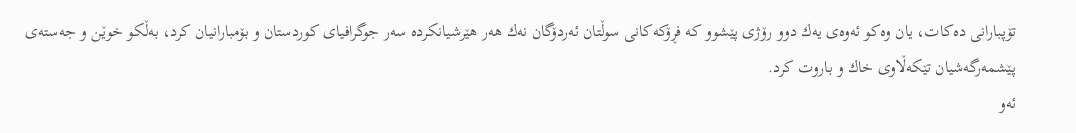تۆپبارانی ده‌كات، یان وه‌كو ئه‌وه‌ى یه‌ك دوو رۆژى پێشوو كه‌ فڕۆكه‌كانی سوڵتان ئه‌ردۆگان نه‌ك هه‌ر هێرشیانكرده‌ سه‌ر جوگرافیاى كوردستان و بۆمبارانیان كرد، به‌ڵكو خوێن و جه‌سته‌ى پێشمه‌رگه‌شیان تێكه‌ڵاوى خاك و باروت كرد.
ئه‌و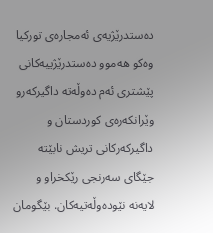ده‌ستدرێژیه‌ى ئه‌مجاره‌ى توركیا وه‌كو هه‌موو ده‌ستدرێژییه‌كانی پێشترى ئه‌م ده‌وڵه‌ته‌ داگیركه‌رو وێرانكه‌ره‌ى كوردستان و داگیركه‌ركانی تریش نابێته‌ جێگای سه‌رنجی رێكخراو و لایه‌نه‌ نێوده‌وڵه‌تیه‌كان. بێگومان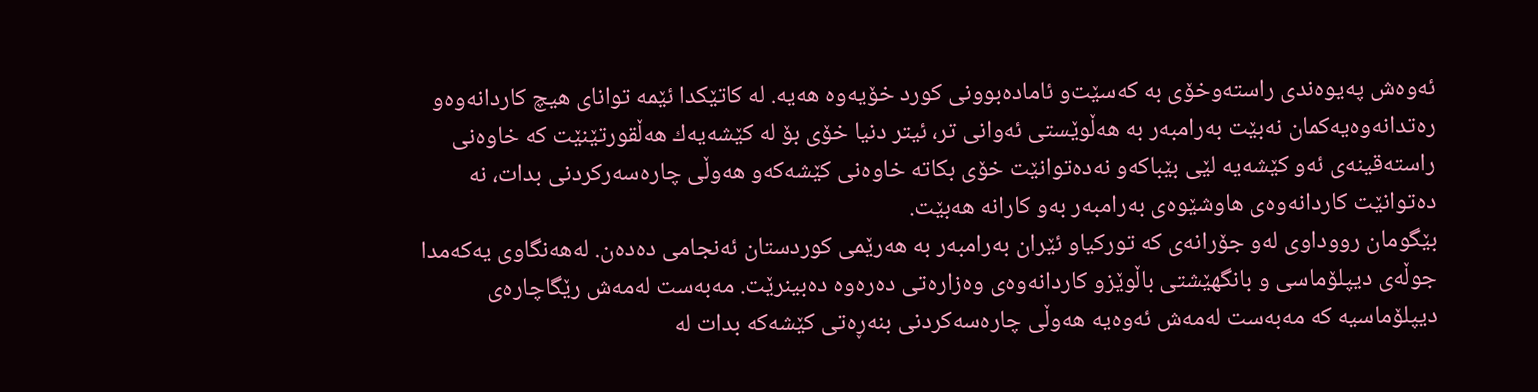ئه‌وه‌ش په‌یوه‌ندی راسته‌وخۆی به‌ كه‌سێت‌و ئاماده‌بوونی كورد خۆیه‌وه‌ هه‌یه‌. له‌ كاتێكدا ئێمه‌ توانای هیچ كاردانه‌وه‌و ره‌تدانه‌وه‌یه‌كمان نه‌بێت به‌رامبه‌ر به‌ هه‌ڵوێستی ئه‌وانی تر، ئیتر دنیا خۆی بۆ له‌ كێشه‌یه‌ك هه‌ڵقورتێنێت كه‌ خاوه‌نی راسته‌قینه‌ى ئه‌و كێشه‌یه‌ لێی بێباكه‌و نه‌ده‌توانێت خۆی بكاته‌ خاوه‌نی كێشه‌كه‌و هه‌وڵی چاره‌سه‌ركردنی بدات، نه‌ ده‌توانێت كاردانه‌وه‌ى هاوشێوه‌ى به‌رامبه‌ر به‌و كارانه‌ هه‌بێت.
بێگومان رووداوى له‌و جۆرانه‌ى كه‌ توركیاو ئێران به‌رامبه‌ر به‌ هه‌رێمی كوردستان ئه‌نجامی ده‌ده‌ن. له‌هه‌نگاوى یه‌كه‌مدا جوڵه‌ى دیپلۆماسی و بانگهێشتی باڵوێزو كاردانه‌وه‌ى وه‌زاره‌تی ده‌ره‌وه‌ ده‌بینرێت. مه‌به‌ست له‌مه‌ش رێگاچاره‌ى دیپلۆماسیه‌ كه‌ مه‌به‌ست له‌مه‌ش ئه‌وه‌یه‌ هه‌وڵی چاره‌سه‌كردنی بنه‌ڕه‌تی كێشه‌كه‌ بدات له‌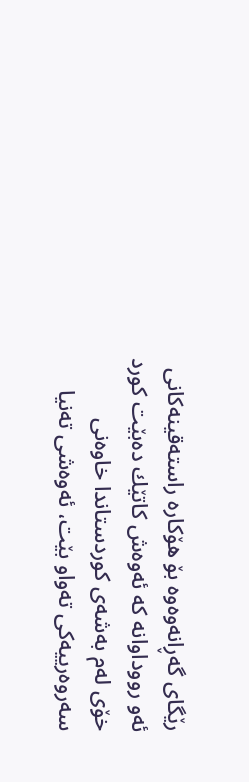رێگای گه‌ڕانه‌وه‌وه‌ بۆ هۆكاره‌ راسته‌قینه‌كانی ئه‌و رووداوانه‌ كه‌ ئه‌وه‌ش كاتێك ده‌بێت كورد خۆی له‌م به‌شه‌ى كوردستاندا خاوه‌نی سه‌روه‌رییه‌كی ته‌واو بێت‌، ئه‌وه‌شی ته‌نیا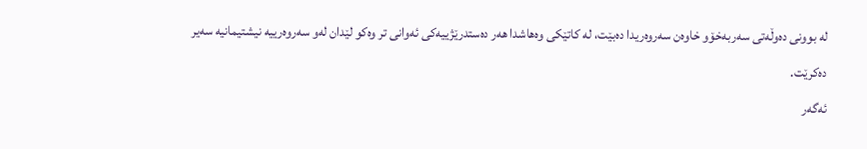له‌ بوونی ده‌وڵە‌تی سه‌ربه‌خۆو خاوه‌ن سه‌روه‌ریدا ده‌بێت، له كاتێكی وه‌هاشدا هه‌ر ده‌ستدرێژییه‌كی ئه‌وانی تر وه‌كو لێدان له‌و سه‌روه‌رییه‌ نیشتیمانیه‌ سه‌یر ده‌كرێت.
ئه‌گه‌ر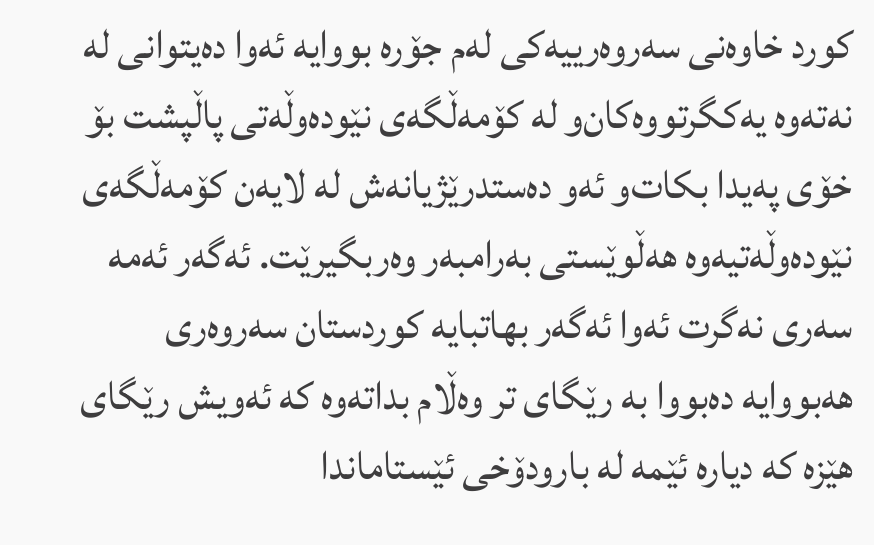كورد خاوه‌نی سه‌روه‌رییه‌كی له‌م جۆره‌ بووایه‌ ئه‌وا ده‌یتوانی له‌ نه‌ته‌وه‌ یه‌كگرتووه‌كان‌و له‌ كۆمه‌ڵگه‌ى نێوده‌وڵه‌تی پاڵپشت بۆ خۆی په‌یدا بكات‌و ئه‌و ده‌ستدرێژیانه‌ش له‌ لایه‌ن كۆمه‌ڵگه‌ى نێوده‌وڵه‌تیه‌وه‌ هه‌ڵوێستی به‌رامبه‌ر وه‌ربگیرێت. ئه‌گه‌ر ئه‌مه‌ سه‌ری نه‌گرت ئه‌وا ئه‌گه‌ر بهاتبایه‌ كوردستان سه‌روه‌ری هه‌بووایه‌ ده‌بووا به‌ رێگای تر وه‌ڵام بداته‌وه‌ كه‌ ئه‌ویش رێگای هێزه‌ كه‌ دیاره‌ ئێمه‌ له‌ بارودۆخی ئێستاماندا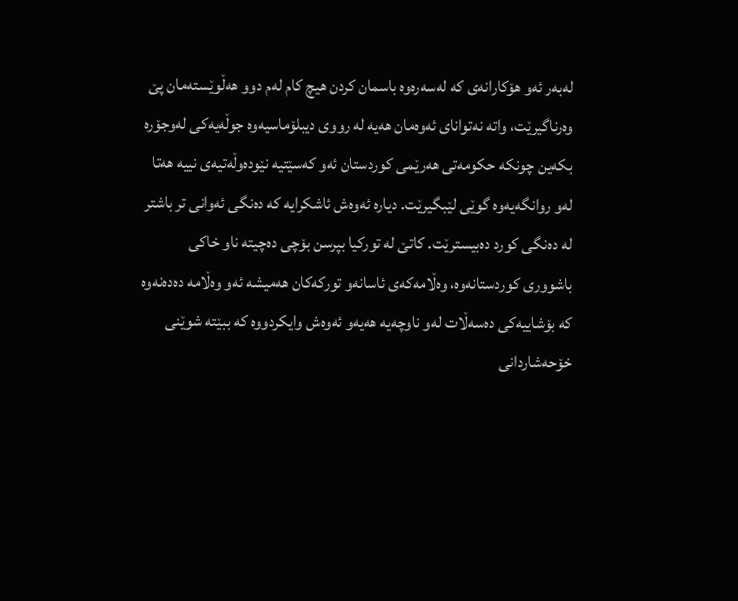له‌به‌ر ئه‌و هۆكارانه‌ى كه‌ له‌سه‌ره‌وه‌ باسمان كردن هیچ كام له‌م دوو هه‌ڵوێسته‌مان پێ وه‌رناگیرێت، واته‌ نه‌توانای ئه‌وه‌مان هه‌یه‌ له‌ رووی دیبلۆماسیه‌وه‌ جوڵه‌یه‌كی له‌وجۆره‌ بكه‌ین چونكه‌ حكومه‌تی هه‌رێمی كوردستان ئه‌و كه‌سێتیه‌ نێوده‌وڵه‌تیه‌ی نییه‌ هه‌تا له‌و روانگه‌یه‌وه‌ گوێی لێبگیرێت. دیاره‌ ئه‌وه‌ش ئاشكرایه‌ كه‌ ده‌نگی ئه‌وانی تر باشتر له‌ ده‌نگی كورد ده‌بیسترێت. كاتێ له‌ توركیا بپرسن بۆچی ده‌چیته‌ ناو خاكی باشوورى كوردستانه‌وه‌، وه‌ڵامه‌كه‌ی ئاسانه‌و توركه‌كان هه‌میشه‌ ئه‌و وه‌ڵامه‌ ده‌ده‌نه‌وه‌ كه‌ بۆشاییه‌كی ده‌سه‌ڵات له‌و ناوچه‌یه‌ هه‌یه‌و ئه‌وه‌ش وایكردووه‌ كه‌ ببێته‌ شوێنی خۆحه‌شاردانی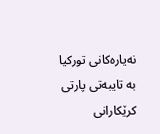نه‌یاره‌كانی توركیا به‌ تایبه‌تی پارتی كرێكارانی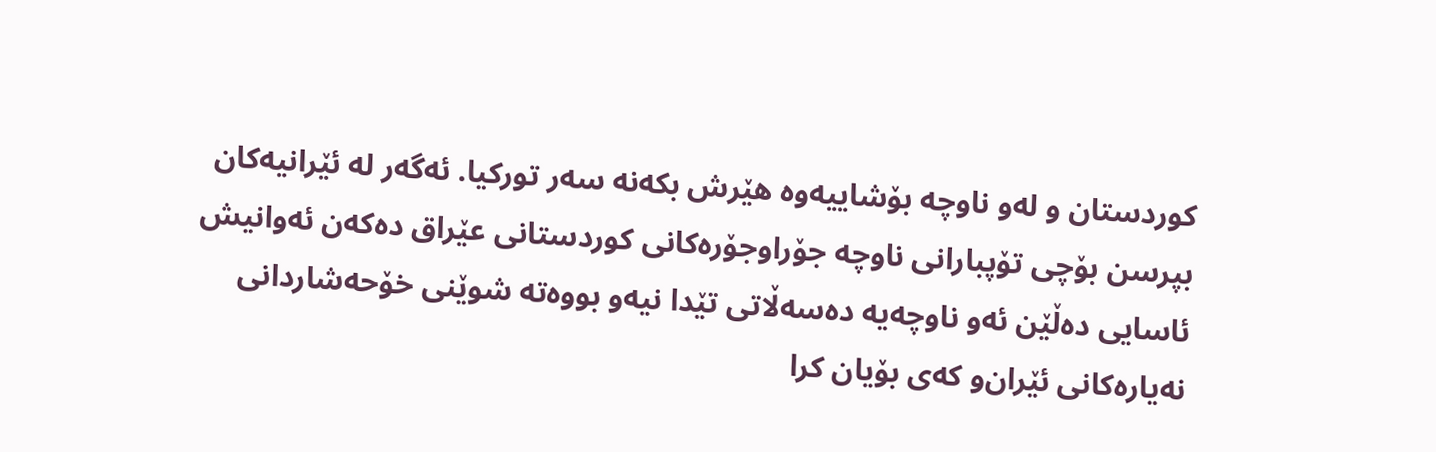كوردستان و له‌و ناوچه‌ بۆشاییه‌وه‌ هێرش بكه‌نه‌ سه‌ر توركیا. ئه‌گه‌ر له‌ ئێرانیه‌كان بپرسن بۆچی تۆپبارانی ناوچه‌ جۆراوجۆره‌كانی كوردستانی عێراق ده‌كه‌ن ئه‌وانیش ئاسایی ده‌ڵێن ئه‌و ناوچه‌یه‌ ده‌سه‌ڵاتی تێدا نیه‌و بووه‌ته‌ شوێنی خۆحه‌شاردانی نه‌یاره‌كانی ئێران‌و كه‌ی بۆیان كرا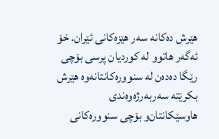هێرش ده‌كانه‌ سه‌ر هێزه‌كانی ئێران. خۆ ئه‌گه‌ر هاتوو له‌ كوردیان پرسی بۆچی رێگا ده‌ده‌ن له‌ سنووره‌كانتانه‌وه‌ هێرش بكرێته‌ سه‌ربه‌رژه‌وه‌ندی هاوسێكانتان‌و بۆچی سنووره‌كانی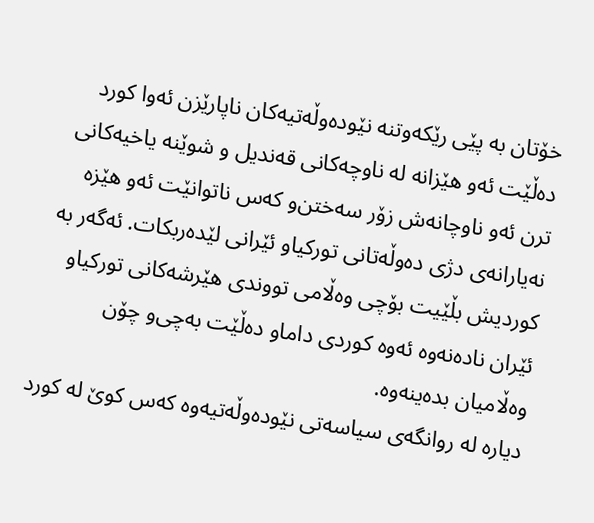خۆتان به‌ پێی رێكه‌وتنه‌ نێوده‌وڵه‌تیه‌كان ناپارێزن ئه‌وا كورد ده‌ڵێت ئه‌و هێزانه‌ له‌ ناوچه‌كانی قه‌ندیل و شوێنه‌ یاخیه‌كانی ترن ئه‌و ناوچانه‌ش زۆر سه‌ختن‌و كه‌س ناتوانێت ئه‌و هێزه‌ نه‌یارانه‌ى دژی ده‌وڵه‌تانی توركیاو ئێرانی لێده‌ربكات. ئه‌گه‌ر به‌ كوردیش بڵێیت بۆچی وه‌ڵامی تووندی هێرشه‌كانی توركیاو ئێران ناده‌نه‌وه‌ ئه‌وه‌ كوردی داماو ده‌ڵێت به‌چی‌و چۆن وه‌ڵامیان بده‌ینه‌وه‌.
دیاره‌ له‌ روانگه‌ى سیاسه‌تی نێوده‌وڵه‌تیه‌وه‌ كه‌س كوێ له‌ كورد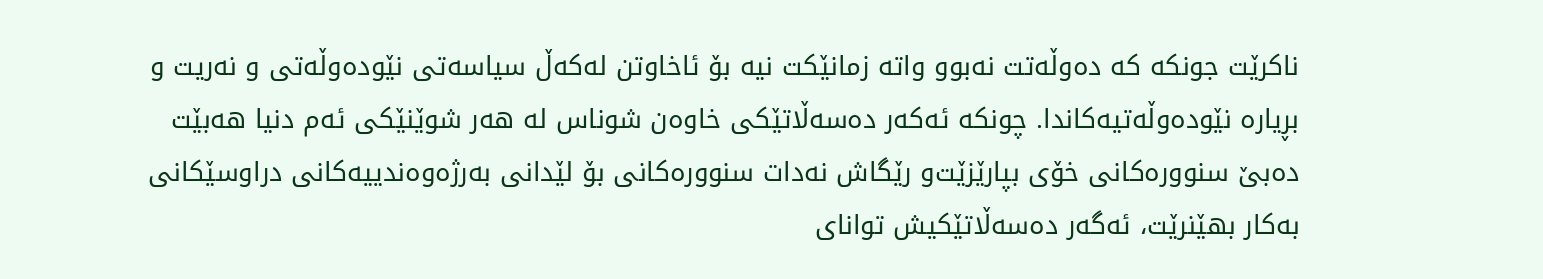ناكرێت جونكه‌ كه‌ ده‌وڵه‌تت نه‌بوو واته‌ زمانێكت نیه‌ بۆ ئاخاوتن له‌كه‌ڵ سیاسه‌تی نێوده‌وڵه‌تی و نه‌ریت و بڕیاره‌ نێوده‌وڵه‌تیه‌كاندا. چونكه‌ ئه‌كه‌ر ده‌سه‌ڵاتێكی خاوه‌ن شوناس له‌ هه‌ر شوێنێكی ئه‌م دنیا هه‌بێت ده‌بێ سنووره‌كانی خۆی بپارێزێت‌و رێگاش نه‌دات سنووره‌كانی بۆ لێدانی به‌رژه‌وه‌ندییه‌كانی دراوسێكانی به‌كار بهێنرێت، ئه‌گه‌ر ده‌سه‌ڵاتێكیش توانای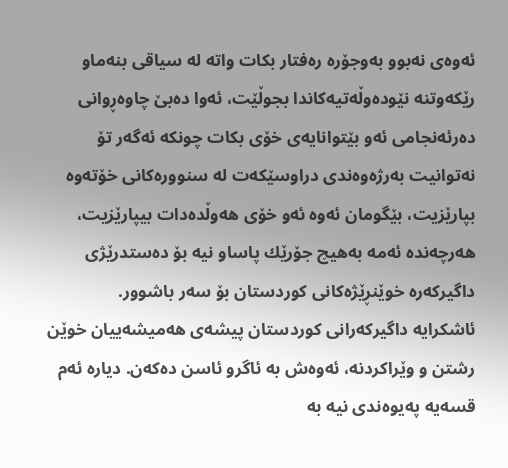ئه‌وه‌ى نه‌بوو به‌وجۆره‌ ره‌فتار بكات واته‌ له‌ سیاقی بنه‌ما‌و رێكه‌وتنه‌ نێوده‌وڵه‌تیه‌كاندا بجوڵێت، ئه‌وا ده‌بێ چاوه‌ڕوانی ده‌رئه‌نجامی ئه‌و بێتوانایه‌ى خۆی بكات چونكه‌ ئه‌گه‌ر تۆ نه‌توانیت به‌رژه‌وه‌ندی دراوسێكه‌ت له‌ سنووره‌كانی خۆته‌وه‌ بپارێزیت، بێگومان ئه‌وه‌ ئه‌و خۆی هه‌وڵده‌دات بیپارێزیت، هه‌رچه‌نده‌ ئه‌مه‌ به‌هیچ جۆرێك پاساو نیه‌ بۆ ده‌ستدرێژى داگیركه‌ره‌ خوێنڕێژه‌كانی كوردستان بۆ سه‌ر باشوور.
ئاشكرایه‌‌ داگیركه‌رانی كوردستان پیشه‌ى هه‌میشه‌ییان خوێن رشتن و وێراكردنه‌، ئه‌وه‌ش به‌ ئاگرو ئاسن ده‌كه‌ن. دیاره‌ ئه‌م قسه‌یه‌ په‌یوه‌ندی نیه‌ به‌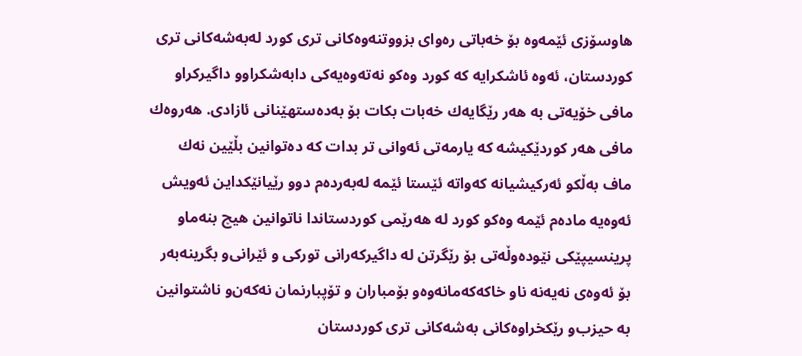هاوسۆزی ئێمه‌وه‌ بۆ خه‌باتی ره‌وای بزووتنه‌وه‌كانی تری كورد له‌به‌شه‌كانی تری كوردستان‌، ئه‌وه‌ ئاشكرایه‌ كه‌ كورد وه‌كو نه‌ته‌وه‌یه‌كی دابه‌شكراوو داگیركراو مافی خۆیه‌تی به‌ هه‌ر رێگایه‌ك خه‌بات بكات بۆ به‌ده‌ستهێنانی ئازادی. هه‌روه‌ك مافی هه‌ر كوردێكیشه‌ كه‌ یارمه‌تی ئه‌وانی تر بدات كه‌ ده‌توانین بڵێین نه‌ك ماف به‌ڵكو ئه‌ركیشیانه‌ كه‌واته‌ ئێستا ئێمه‌ له‌به‌رده‌م دوو رێیانێكداین ئه‌ویش ئه‌وه‌یه‌ ماده‌م ئێمه‌ وه‌كو كورد له‌ هه‌رێمی كوردستاندا ناتوانین هیچ بنه‌ماو پرینسیپێكی نێوده‌وڵه‌تی بۆ رێگرتن له‌ داگیركه‌رانی توركی و ئێرانی‌و بگرینه‌به‌ر بۆ ئه‌وه‌ى نه‌یه‌نه‌ ناو خاكه‌كه‌مانه‌وه‌و بۆمباران و تۆپبارنمان نه‌كه‌ن‌و ناشتوانین به‌ حیزب‌و رێكخراوه‌كانی به‌شه‌كانی تری كوردستان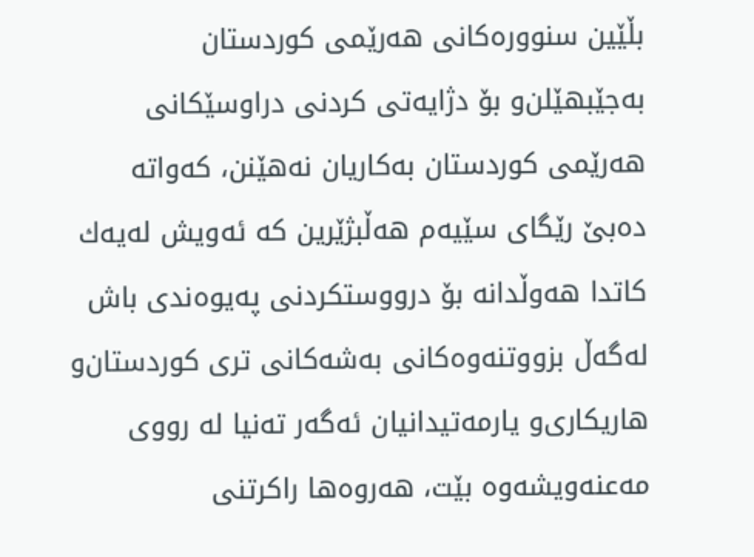بڵێین سنووره‌كانی هه‌رێمی كوردستان به‌جێبهێلن‌و بۆ دژایه‌تی كردنی دراوسێكانی هه‌رێمی كوردستان به‌كاریان نه‌هێنن، كه‌واته‌ ده‌بێ رێگای سێیه‌م هه‌ڵبژێرین كه‌ ئه‌ویش له‌یه‌ك كاتدا هه‌وڵدانه‌ بۆ درووستكردنی په‌یوه‌ندی باش له‌گه‌ڵ بزووتنه‌وه‌كانی به‌شه‌كانی تری كوردستان‌و هاریكاری‌و یارمه‌تیدانیان ئه‌گه‌ر ته‌نیا له‌ رووی مه‌عنه‌ویشه‌وه‌ بێت، هه‌روه‌ها راكرتنی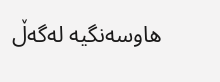هاوسه‌نگیه‌ له‌گه‌ڵ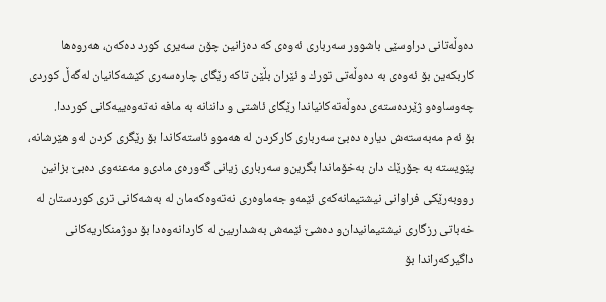ده‌وڵه‌تانی دراوسێی باشوور سه‌ربارى ئه‌وه‌ى كه‌ ده‌زانین چۆن سه‌یرى كورد ده‌كه‌ن، هه‌روه‌ها كاربكه‌ین بۆ ئه‌وه‌ى به‌ ده‌وڵه‌تی تورك و ئێران بڵێن تاكه‌ رێگاى چاره‌سه‌رى كێشه‌كانیان له‌گه‌ڵ كوردى چه‌وساوه‌و ژێرده‌سته‌ى ده‌وڵه‌ته‌كانیاندا رێگاى ئاشتی و داننانه‌ به‌ مافه‌ نه‌ته‌وه‌ییه‌كانی كورددا.
بۆ ئه‌م مه‌به‌سته‌ش دیاره‌ ده‌بێ سه‌رباری كاركردن له‌ هه‌موو ئاسته‌كاندا بۆ رێگری كردن له‌و هێرشانه‌، پێویسته‌ به‌ جۆرێك دان به‌خۆماندا بگرین‌و سه‌رباری زیانی گه‌وره‌ی مادی‌و مه‌عنه‌وی ده‌بێ بزانین رووبه‌رێكی فراوانی نیشتیمانه‌كه‌ی ئێمه‌‌و جه‌ماوه‌ری نه‌ته‌وه‌كه‌مان له‌ به‌شه‌كانی تری كوردستان له‌ خه‌باتی رزگاری نیشتیمانیدان‌و ده‌شێ ئێمه‌ش به‌شداربین له‌ كاردانه‌وه‌دا بۆ دوژمنكاریه‌كانی داگیركه‌راندا بۆ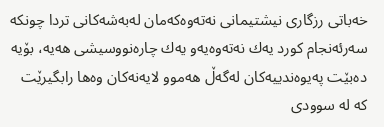خه‌باتی رزگاری نیشتیمانی نه‌ته‌وه‌كه‌مان له‌به‌شه‌كانی تردا چونكه‌ سه‌رئه‌نجام كورد یه‌ك نه‌ته‌وه‌یه‌و یه‌ك چاره‌نووسیشی هه‌یه‌، بۆیه‌ ده‌بێت په‌یوه‌ندییه‌كان له‌گه‌ڵ هه‌موو لایه‌نه‌كان وه‌ها رابگیرێت كه‌ له‌ سوودی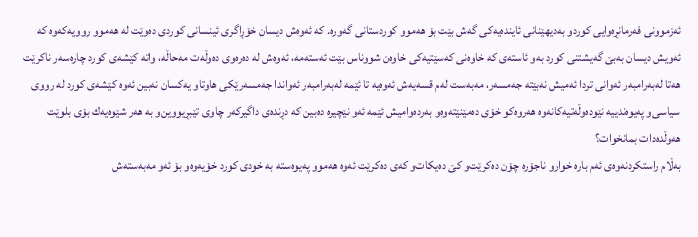ئه‌زموونی فه‌رمانڕه‌وایی كورد‌و به‌دیهێنانی ئاینده‌یه‌كی گه‌ش بێت بۆ هه‌موو كوردستانی گه‌وره‌. كه‌ ئه‌وه‌ش دیسان خۆڕاگری ئینسانی كوردی ده‌وێت له‌ هه‌موو روویه‌كه‌وه‌ كه‌ ئه‌ویش دیسان به‌بێ گه‌یشتنی كورد به‌و ئاسته‌ی كه‌ خاوه‌نی كه‌سێتیه‌كی خاوه‌ن شووناس بێت ئه‌سته‌مه، ئه‌وه‌ش له‌ ده‌ره‌وى ده‌وڵه‌ت مه‌حاڵه‌‌، واته‌ كێشه‌ی كورد چاره‌سه‌ر ناكرێت هه‌تا له‌به‌رامبه‌ر ئه‌وانی تردا ئه‌میش نه‌بێته‌ جه‌مسه‌ر، مه‌به‌ست له‌م قسه‌یه‌ش ئه‌وه‌یه‌ تا ئێمه‌ له‌به‌رامبه‌ر ئه‌واندا جه‌مسه‌رێكی هاوتاو یه‌كسان نه‌بین ئه‌وه‌ كێشه‌ی كورد له‌ رووی سیاسی‌و په‌یوه‌ندییه‌ نێوده‌وڵه‌تیه‌كانه‌وه‌ هه‌روه‌كو خۆی ده‌مێنێته‌وه‌و به‌رده‌وامیش ئێمه‌ ئه‌و نێچیره‌ ده‌بین كه‌ دڕنده‌ی داگیركه‌ر چاوی تێبڕیووین‌و به‌ هه‌ر شێوه‌یه‌ك بۆی بلوێت هه‌وڵده‌دات بمانخوات؟
به‌ڵام راستكردنه‌وه‌ى ئه‌م باره‌ خوارو ناجۆره‌ چۆن ده‌كرێت‌و كێ ده‌یكات‌و كه‌ی ده‌كرێت ئه‌وه‌ هه‌موو په‌یوه‌سته‌ به‌ خودی كورد خۆیه‌وه‌‌و بۆ ئه‌و مه‌به‌سته‌ش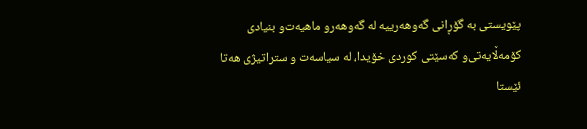پێویستی به‌ گۆڕانی گه‌وهه‌رییه‌ له‌ گه‌وهه‌رو ماهیه‌ت‌و بنیادی كۆمه‌ڵایه‌تی‌و كه‌سێتی كوردی خۆیدا، له‌ سیاسه‌ت و ستراتیژى هه‌تا ئێستا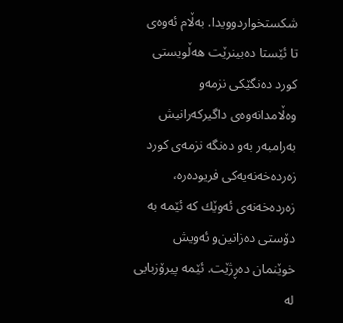شكستخواردوویدا. به‌ڵام ئه‌وه‌ى تا ئێستا ده‌بینرێت هه‌ڵویستی كورد ده‌نگێكی نزمه‌و وه‌ڵامدانه‌وه‌ى داگیركه‌رانیش به‌رامبه‌ر به‌و ده‌نگه‌ نزمه‌ى كورد زه‌رده‌خه‌نه‌یه‌كی فریوده‌ره‌، زه‌رده‌خه‌نه‌ی ئه‌وێك كه‌ ئێمه‌ به‌ دۆستی ده‌زانین‌و ئه‌ویش خوێنمان ده‌ڕژێت. ئێمه‌ پیرۆزبایی له‌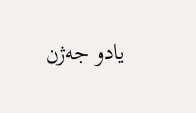یادو جه‌ژن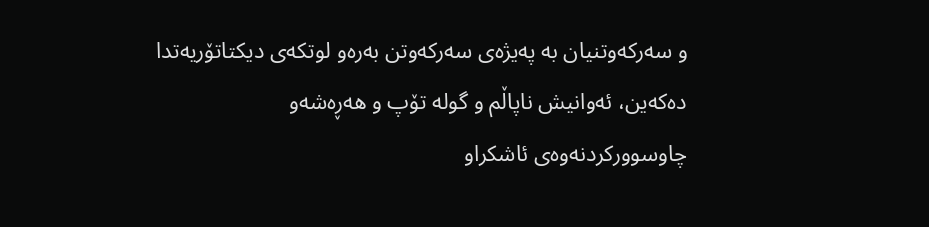و سه‌ركه‌وتنیان به‌ په‌یژه‌ى سه‌ركه‌وتن به‌ره‌و لوتكه‌ى دیكتاتۆریه‌تدا ده‌كه‌ین، ئه‌وانیش ناپاڵم و گوله‌ تۆپ و هه‌ڕه‌شه‌و چاوسووركردنه‌وه‌ى ئاشكراو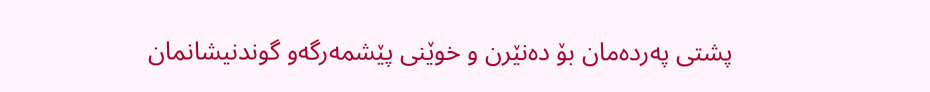پشتی په‌رده‌مان بۆ ده‌نێرن و خوێنی پێشمه‌رگه‌و گوندنیشانمان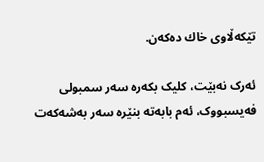تێكه‌ڵاوى خاك ده‌كه‌ن.

ئەرک نەبێت، کلیک بکەرە سەر سمبولی فەیسبووک، ئەم بابەتە بنێرە سەر بەشەکەت